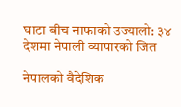घाटा बीच नाफाको उज्यालो: ३४ देशमा नेपाली व्यापारको जित

नेपालको वैदेशिक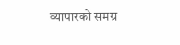व्यापारको समग्र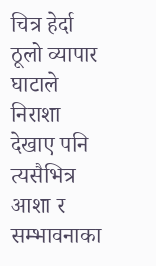चित्र हेर्दा ठूलो व्यापार घाटाले निराशा देखाए पनि त्यसैभित्र आशा र सम्भावनाका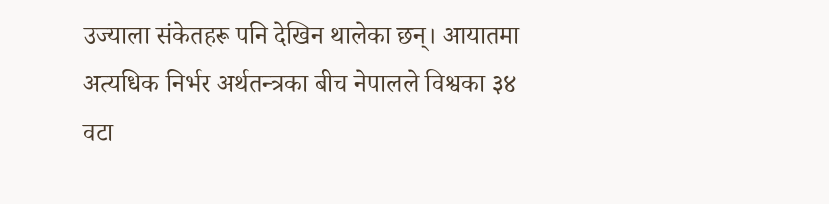उज्याला संकेतहरू पनि देखिन थालेका छन्। आयातमा अत्यधिक निर्भर अर्थतन्त्रका बीच नेपालले विश्वका ३४ वटा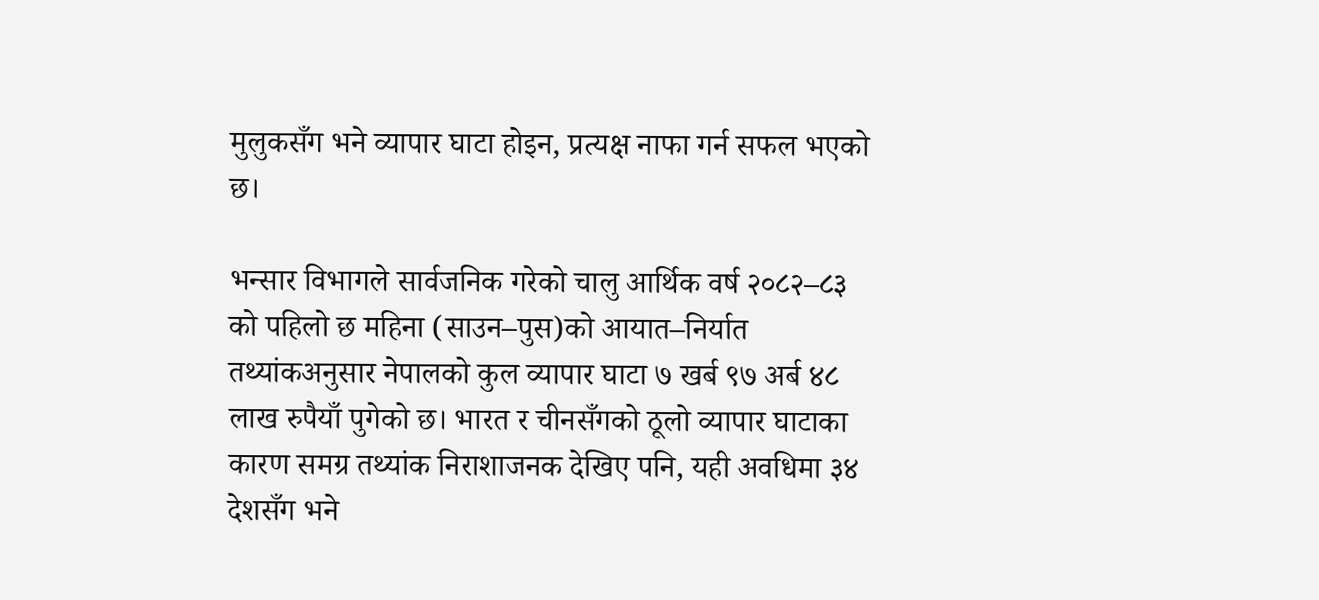मुलुकसँग भने व्यापार घाटा होइन, प्रत्यक्ष नाफा गर्न सफल भएको छ।

भन्सार विभागले सार्वजनिक गरेको चालु आर्थिक वर्ष २०८२–८३ को पहिलो छ महिना (साउन–पुस)को आयात–निर्यात तथ्यांकअनुसार नेपालको कुल व्यापार घाटा ७ खर्ब ९७ अर्ब ४८ लाख रुपैयाँ पुगेको छ। भारत र चीनसँगको ठूलो व्यापार घाटाका कारण समग्र तथ्यांक निराशाजनक देखिए पनि, यही अवधिमा ३४ देशसँग भने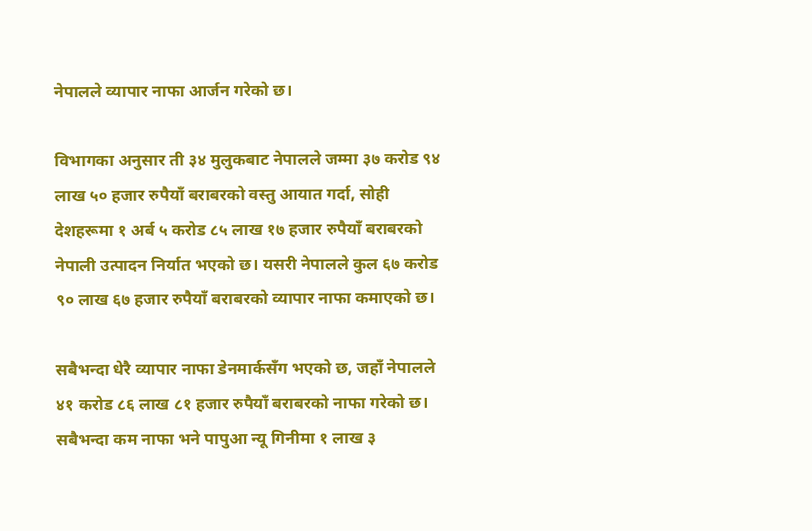नेपालले व्यापार नाफा आर्जन गरेको छ।

विभागका अनुसार ती ३४ मुलुकबाट नेपालले जम्मा ३७ करोड ९४ लाख ५० हजार रुपैयाँ बराबरको वस्तु आयात गर्दा, सोही देशहरूमा १ अर्ब ५ करोड ८५ लाख १७ हजार रुपैयाँ बराबरको नेपाली उत्पादन निर्यात भएको छ। यसरी नेपालले कुल ६७ करोड ९० लाख ६७ हजार रुपैयाँ बराबरको व्यापार नाफा कमाएको छ।

सबैभन्दा धेरै व्यापार नाफा डेनमार्कसँग भएको छ, जहाँ नेपालले ४१ करोड ८६ लाख ८१ हजार रुपैयाँ बराबरको नाफा गरेको छ। सबैभन्दा कम नाफा भने पापुआ न्यू गिनीमा १ लाख ३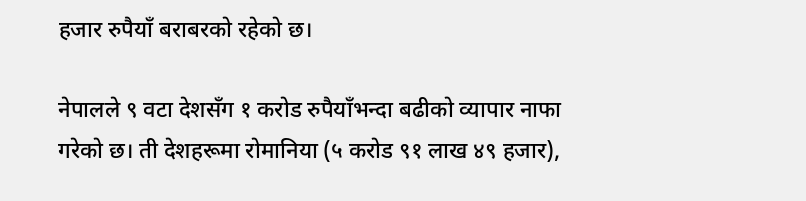हजार रुपैयाँ बराबरको रहेको छ।

नेपालले ९ वटा देशसँग १ करोड रुपैयाँभन्दा बढीको व्यापार नाफा गरेको छ। ती देशहरूमा रोमानिया (५ करोड ९१ लाख ४९ हजार),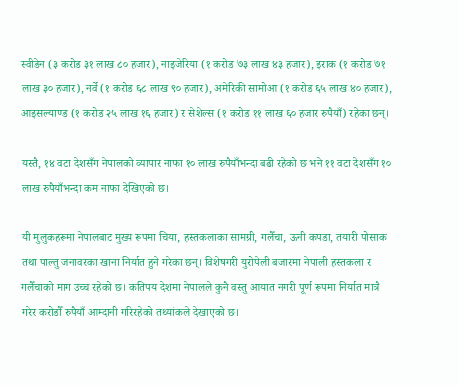स्वीडेन (३ करोड ३१ लाख ८० हजार), नाइजेरिया (१ करोड ७३ लाख ४३ हजार), इराक (१ करोड ७१ लाख ३० हजार), नर्वे (१ करोड ६८ लाख ९० हजार), अमेरिकी सामोआ (१ करोड ६५ लाख ४० हजार), आइसल्याण्ड (१ करोड २५ लाख १६ हजार) र सेशेल्स (१ करोड ११ लाख ६० हजार रुपैयाँ) रहेका छन्।

यस्तै, १४ वटा देशसँग नेपालको व्यापार नाफा १० लाख रुपैयाँभन्दा बढी रहेको छ भने ११ वटा देशसँग १० लाख रुपैयाँभन्दा कम नाफा देखिएको छ।

यी मुलुकहरूमा नेपालबाट मुख्य रूपमा चिया, हस्तकलाका सामग्री, गलैँचा, ऊनी कपडा, तयारी पोसाक तथा पाल्तु जनावरका खाना निर्यात हुने गरेका छन्। विशेषगरी युरोपेली बजारमा नेपाली हस्तकला र गलैँचाको माग उच्च रहेको छ। कतिपय देशमा नेपालले कुनै वस्तु आयात नगरी पूर्ण रूपमा निर्यात मात्रै गरेर करोडौँ रुपैयाँ आम्दानी गरिरहेको तथ्यांकले देखाएको छ।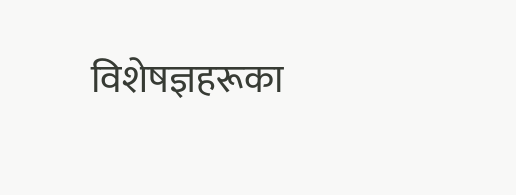विशेषज्ञहरूका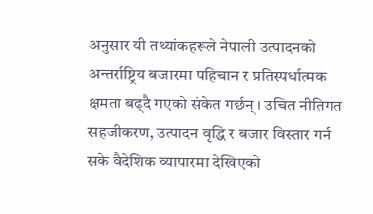अनुसार यी तथ्यांकहरूले नेपाली उत्पादनको अन्तर्राष्ट्रिय बजारमा पहिचान र प्रतिस्पर्धात्मक क्षमता बढ्दै गएको संकेत गर्छन्। उचित नीतिगत सहजीकरण, उत्पादन वृद्धि र बजार विस्तार गर्न सके वैदेशिक व्यापारमा देखिएको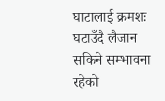घाटालाई क्रमशः घटाउँदै लैजान सकिने सम्भावना रहेको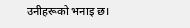उनीहरूको भनाइ छ।